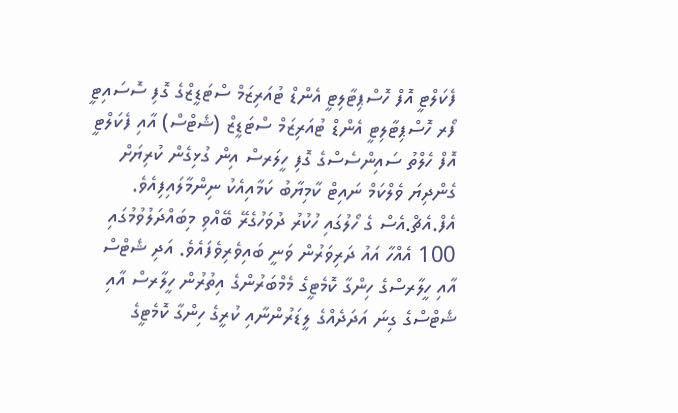ފެކަލްޓީ އޮފް ހޮސްޕިޓާލިޓީ އެންޑް ޓުއަރިޒަމް ސްޓަޑީޒްގެ ގޮފި ސޮސައިޓީ ފޯރ ހޮސްޕިޓާލިޓީ އެންޑް ޓުއަރިޒަމް ސްޓަޑީޒް (ޝެޓްސް) އާއި ފެކަލްޓީ އޮފް ހެލްތު ސައިންސެސްގެ ގޮފި ހީލަރސް އިން ގުޅިގެން ކުރިޔަށް ގެންދިޔަ ވެލްކަމް ނައިޓް ކާމިޔާބު ކަމާއިއެކު ނިންމާލައިފިއެވެ.
އެފް.އެޗް.އެސް ގެ ހޯލުގައި ހުކުރު ދުވަހުގެރޭ ބޭއްވި މިބައްދަލުވުމުގައި 100 އެއްހާ އައު ދަރިވަރުން ވަނީ ބައިވެރިވެފައެވެ. އަދި ޝެޓްސް އާއި ހީލާރސްގެ ހިންގާ ކޮމެޓީގެ މެމްބަރުންގެ އިތުރުން ހީލާރސް އާއި ޝެޓްސްގެ ގިނަ އަދަދެއްގެ ލީޑަރުންނާއި ކުރީގެ ހިންގާ ކޮމެޓީގެ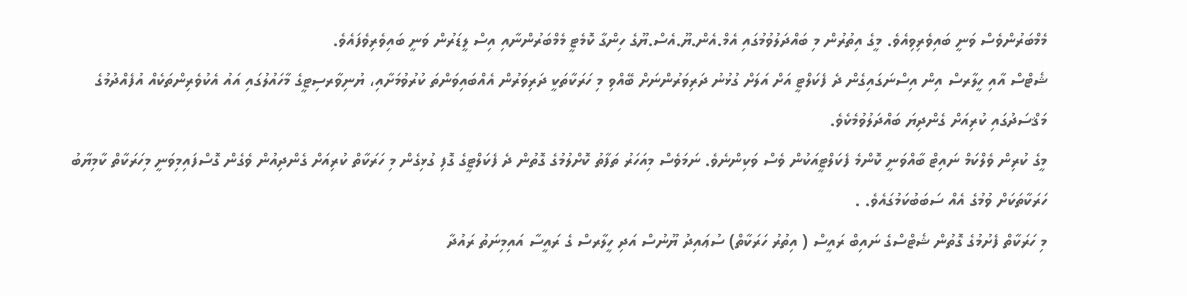މެމްބަރުންވެސް ވަނީ ބައިވެރިވިއެވެ. މީގެ އިތުރުން މި ބައްދަލުވުމުގައި އެމް.އެން.ޔޫ.އެސް.ޔޫގެ ހިންގާ ކޮމެޓީ މެމްބަރުންނާއި އިސް ލީޑަރުން ވަނީ ބައިވެރިވެފައެވެ.
ޝެޓްސް އާއި ހީލާރސް އިން އިސްނަގައިގެން ދެ ފެކަލްޓީ އަށް އަލަށް ގުޅުނު ދަރިވަރުންނަށް ބޭއްވި މި ހަރަކާތަކީ ދަރިވަރުން އެއްބައިވަންތަ ކުރުވުމަށާއި، ޔުނިވާރސިޓީގެ މާހައުލުގައި އައު އެކުވެރިންތަކެއް އުފެއްދުމުގެ މަޤްސަދުގައި ކުރިއަށް ގެންދިޔަ ބައްދަލުވުމެކެވެ.
މީގެ ކުރިން ވެލްކަމް ނައިޓް ބާއްވަނީ ކޮންމެ ފެކަލްޓީއަކުން ވެސް ވަކިންނެވެ. ނަމަވެސް މިއަހަރު ތަފާތު ކޮށްލުމުގެ ގޮތުން ދެ ފެކަލްޓީގެ ގޮފި ގުޅިގެން މި ހަރަކާތް ކުރިއަށް ގެންދިއުން ވެގެން ގޮސްފައިމިވަނީ މިހަރަކާތް ކާމިޔާބު ހަރަކާތަކަށް ވުމުގެ އެއް ސަބަބުކަމުގައެވެ. .
މި ހަރަކާތް ފެށުމުގެ ގޮތުން ޝެޓްސްގެ ނައިބް ރައީސް ( އިތުރު ހަރަކާތް) ސުޢައިދު ޔޫނުސް އަދި ހީލާރސް ގެ ރައީސާ އައިމިނަތު ރައުދާ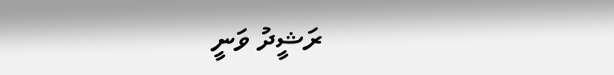ރަޝީދު ވަނީ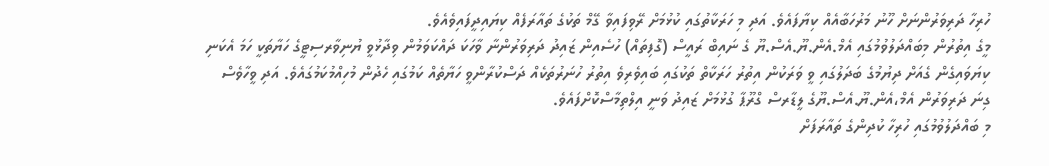ހުރިހާ ދަރިވަރުންނަށް ހޫނު މަރުހަބާއެއް ކިޔާފައެވެ. އަދި މި ހަރަކާތުގައި ކުޅުމަށް ރޭވިފައިވާ ގޭމް ތަކުގެ ތައާރަފެއް ކިޔައިދީފައިވެއެވެ.
މީގެ އިތުރުން މިބައްދަލުވުމުގައި އެމް.އެން.ޔޫ.އެސް.ޔޫ ގެ ނައިބް ރައީސް (ގޮފިތައް) ހުސެއިން ޒައިދު ދަރިވަރުންނާ ވާހަކަ ދައްކަވަމުން ވިދާޅުވީ ޔުނިވާރސިޓީގެ ހަޔާތަކީ ހަމަ އެކަނި ކިޔަވައިގެން ގެއަށް ދިޔުމުގެ ބަދަލުގައި ވީ ވަރަކުން އިތުރު ހަރަކާތް ތަކުގައި ބައިވެރިވެ އިތުރު ހުނަރުތަކެއް ދަސްކުރާންވީ ހަޔާތެއް ކަމުގައި ހެދުން މުހިއްމުކަމުގައެވެ. އަދި ވީހާވެސް ގިނަ ދަރިވަރުން އެމް،އެން.ޔޫ.އެސް.ޔޫގެ ލީޑާރސް ގްރޫޕާ ގުޅުމަށް ޒައިދު ވަނީ އިލްތިމާސްކޮށްފައެވެ.
މި ބައްދަލުވުމުގައި ހުރިހާ ކުދިންގެ ތައާރަފަށް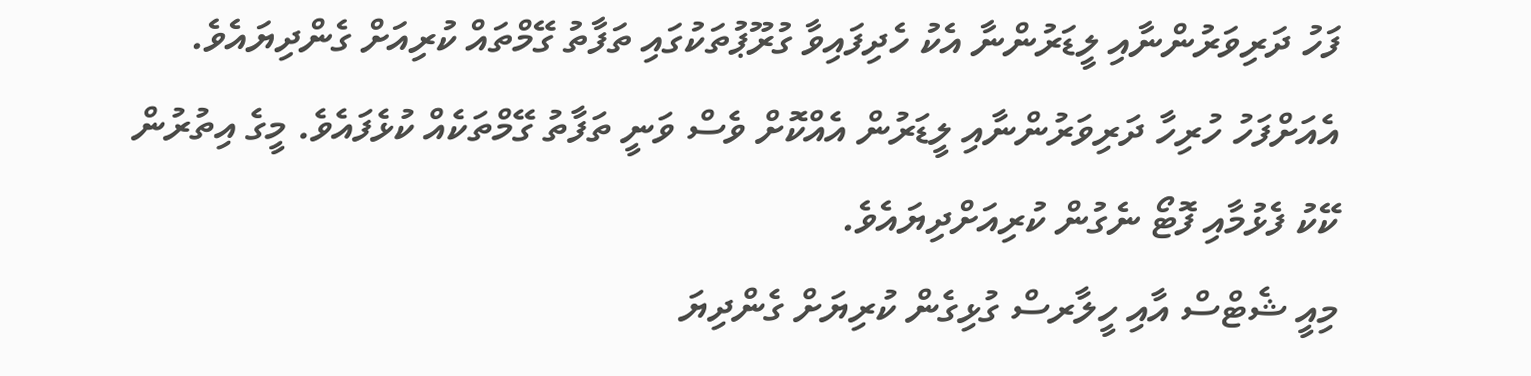ފަހު ދަރިވަރުންނާއި ލީޑަރުންނާ އެކު ހެދިފައިވާ ގުރޫޕުތަކުގައި ތަފާތު ގޭމްތައް ކުރިއަށް ގެންދިޔައެވެ. އެއަށްފަހު ހުރިހާ ދަރިވަރުންނާއި ލީޑަރުން އެއްކޮށް ވެސް ވަނީ ތަފާތު ގޭމްތަކެއް ކުޅެފައެވެ. މީގެ އިތުރުން ކޭކު ފެޅުމާއި ފޮޓޯ ނެގުން ކުރިއަށްދިޔައެވެ.
މިއީ ޝެޓްސް އާއި ހީލާރސް ގުޅިގެން ކުރިޔަށް ގެންދިޔަ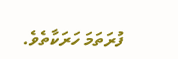ފުރަތަމަ ހަރަކާތެވެ.